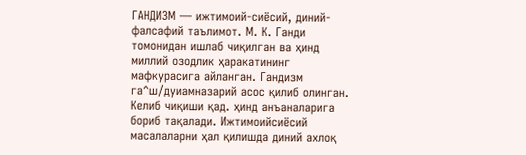ГАНДИЗМ — ижтимоий-сиёсий, диний-фалсафий таълимот. М. К. Ганди томонидан ишлаб чиқилган ва ҳинд миллий озодлик ҳаракатининг мафкурасига айланган. Гандизм га^ш/дуиамназарий асос қилиб олинган. Келиб чиқиши қад. ҳинд анъаналарига бориб тақалади. Ижтимоийсиёсий масалаларни ҳал қилишда диний ахлоқ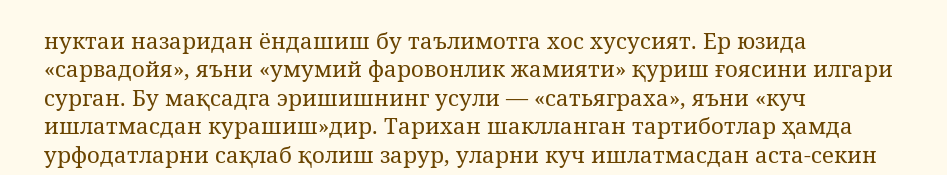нуктаи назаридан ёндашиш бу таълимотга хос хусусият. Ер юзида «сарвадойя», яъни «умумий фаровонлик жамияти» қуриш ғоясини илгари сурган. Бу мақсадга эришишнинг усули — «сатьяграха», яъни «куч ишлатмасдан курашиш»дир. Тарихан шаклланган тартиботлар ҳамда урфодатларни сақлаб қолиш зарур, уларни куч ишлатмасдан аста-секин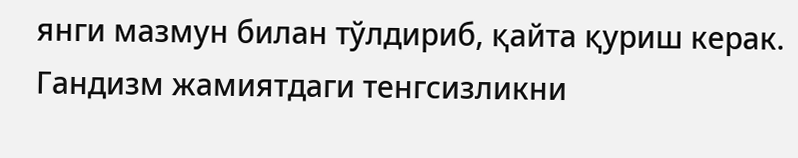янги мазмун билан тўлдириб, қайта қуриш керак. Гандизм жамиятдаги тенгсизликни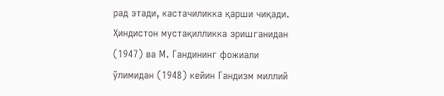рад этади, кастачиликка қарши чиқади. Ҳиндистон мустақилликка эришганидан (1947) ва М. Гандининг фожиали ўлимидан (1948) кейин Гандизм миллий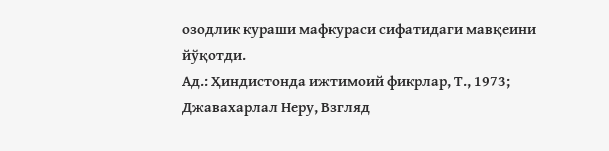озодлик кураши мафкураси сифатидаги мавқеини йўқотди.
Ад.: Ҳиндистонда ижтимоий фикрлар, Т., 1973; Джавахарлал Неру, Взгляд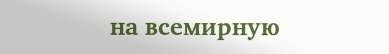на всемирную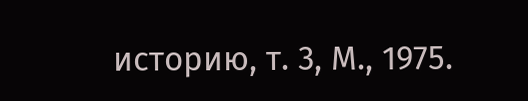историю, т. 3, М., 1975.